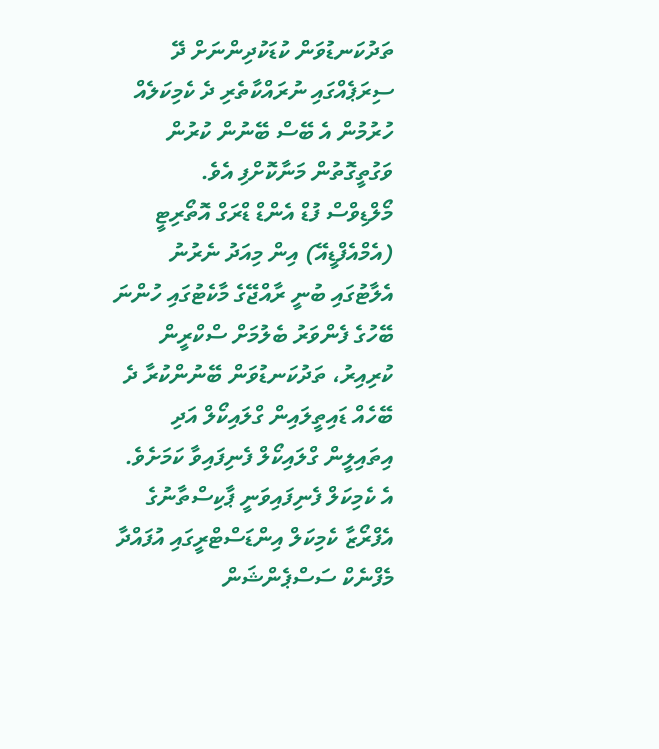ތަދުކަނޑުވަން ކުޑަކުދިންނަށް ދޭ ސިރަޕެއްގައި ނުރައްކާތެރި ދެ ކެމިކަލެއް ހުރުމުން އެ ބޭސް ބޭނުން ކުރުން ވަގުތީގޮތުން މަނާކޮށްފި އެވެ.
މޯލްޑިވްސް ފުޑް އެންޑް ޑްރަގް އޮތޯރިޓީ (އެމްއެފްޑީއޭ) އިން މިއަދު ނެރުނު އެލާޓުގައި ބުނީ ރާއްޖޭގެ މާކެޓުގައި ހުންނަ ބޭހުގެ ފެންވަރު ބެލުމަށް ސްކްރީން ކުރިއިރު، ތަދުކަނޑުވަން ބޭނުންކުރާ ދެ ބޭހެއް ޑައިތީލައިން ގްލައިކޯލް އަދި އިތައިލީން ގްލައިކޯލް ފެނިފައިވާ ކަމަށެވެ.
އެ ކެމިކަލް ފެނިފައިވަނީ ޕާކިސްތާނުގެ އެފްރޯޒާ ކެމިކަލް އިންޑަސްޓްރީގައި އުފައްދާ މެފްނެކް ސަސްޕެންޝަން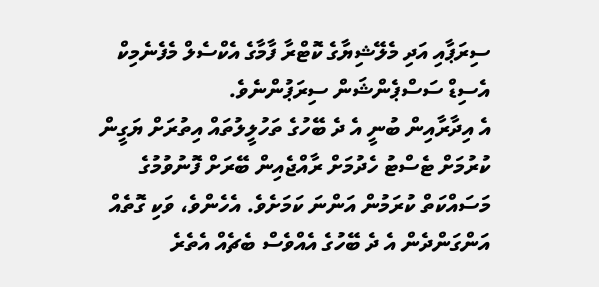ސިރަޕާއި އަދި މެލޭޝިޔާގެ ކޮޓްރާ ފާމާގެ އެކްސެލް މެފެނެމިކް އެސިޑް ސަސްޕެންޝަން ސިރަޕުންނެވެ.
އެ އިދާރާއިން ބުނީ އެ ދެ ބޭހުގެ ތަހުލީލުތައް އިތުރަށް ޔަގީން ކުރުމަށް ޓެސްޓު ހެދުމަށް ރާއްޖެއިން ބޭރަށް ފޮނުވުމުގެ މަސައްކަތް ކުރަމުން އަންނަ ކަމަށެވެ. އެހެންވެ، ވަކި ގޮތެއް އަންގަންދެން އެ ދެ ބޭހުގެ އެއްވެސް ބެޗެއް އެތެރެ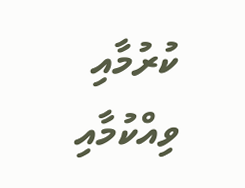ކުރުމާއި ވިއްކުމާއި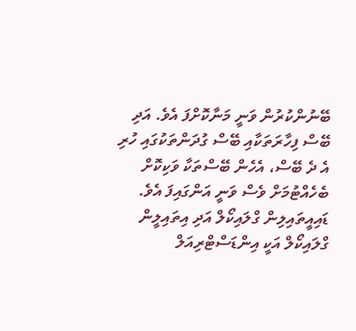ބޭނުންކުރުން ވަނީ މަނާކޮށްފަ އެވެ. އަދި ބޭސް ފިހާރަތަކާއި ބޭސް ގުދަންތަކުގައި ހުރި އެ ދެ ބޭސް، އެހެން ބޭސްތަކާ ވަކިކޮށް ބެހެއްޓުމަށް ވެސް ވަނީ އަންގައިފަ އެވެ.
ޑައިއީތައިލިން ގްލައިކޯލް އަދި އިތައިލީން ގްލައިކޯލް އަކީ އިންޑަސްޓްރިއަލް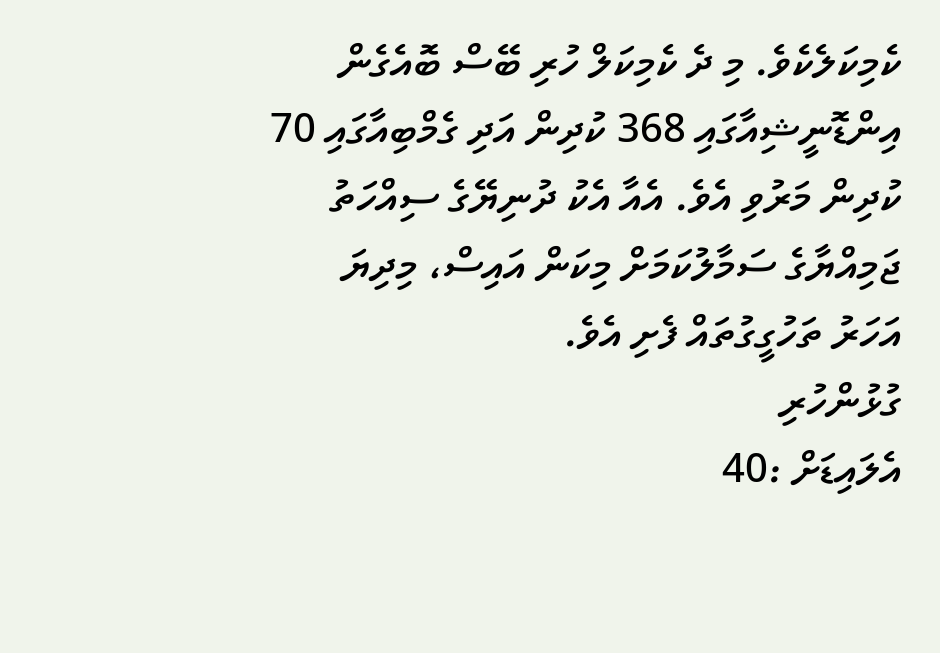ކެމިކަލެކެވެ. މި ދެ ކެމިކަލް ހުރި ބޭސް ބޮއެގެން އިންޑޮނީޝިއާގައި 368 ކުދިން އަދި ގެމްބިއާގައި 70 ކުދިން މަރުވި އެވެ. އެއާ އެކު ދުނިޔޭގެ ސިއްހަތު ޖަމިއްޔާގެ ސަމާލުކަމަށް މިކަން އައިސް، މިދިޔަ އަހަރު ތަހުގީގުތައް ފެށި އެވެ.
ގުޅުންހުރި
އެލައިޑަށް :40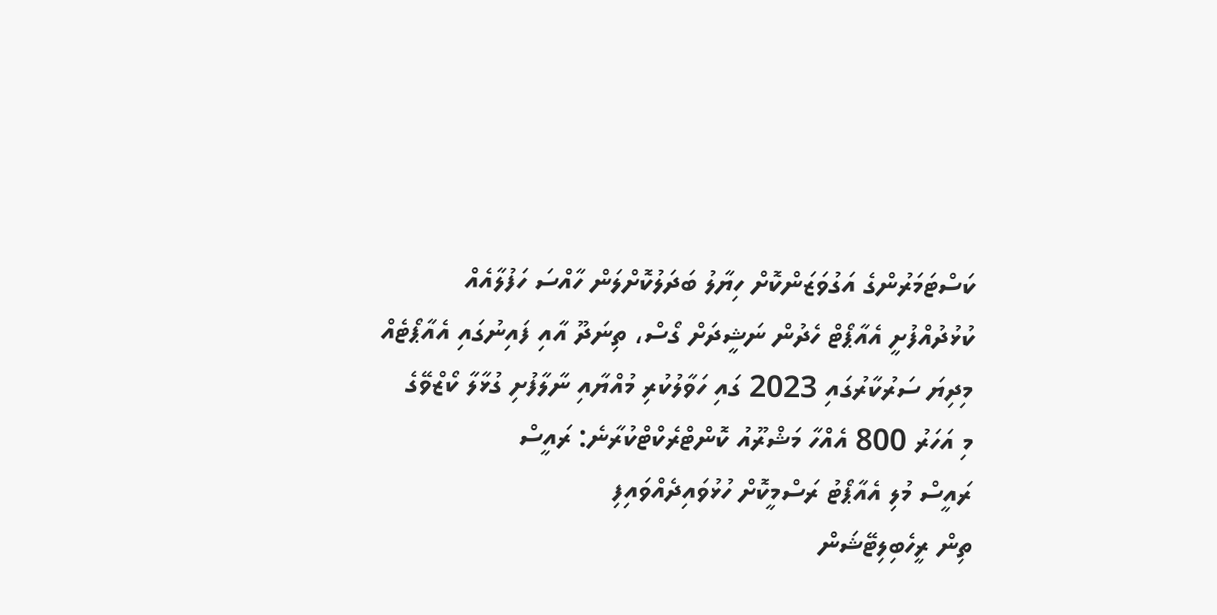ކަސްޓަމަރުންގެ އަގުވަޒަންކޮށް ހިޔާލު ބަދަލުކޮށްލަން ހާއްސަ ހަފުލާއެއް
ކުޅުދުއްފުށީ އެއާޕޯޓް ހެދުން ނަޝީދަށް ގޯސް، ތިނަދޫ އާއި ފައިނުގައި އެއާޕޯޓެއް
މިދިޔަ ސަރުކާރުގައި 2023 ގައި ހަވާލުކުރި މުއްޔާއި ނާލާފުށި ގުޅާލާ ކޯޒްވޭގެ
މި އަހަރު 800 އެއްހާ މަޝްރޫއު ކޮންޓްރެކްޓްކުރާނެ: ރައީސް
ރައީސް މުލި އެއާޕޯޓު ރަސްމީކޮށް ހުޅުވައިދެއްވައިފި
ތިން ރީހެބިލިޓޭޝަން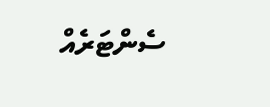ސެންޓަރެއް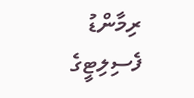ރިމާންޑު ފެސިލިޓީގެ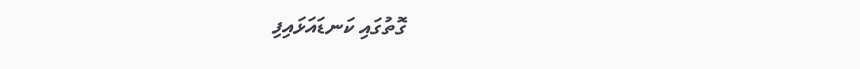ގޮތުގައި ކަނޑައަޅައިފި